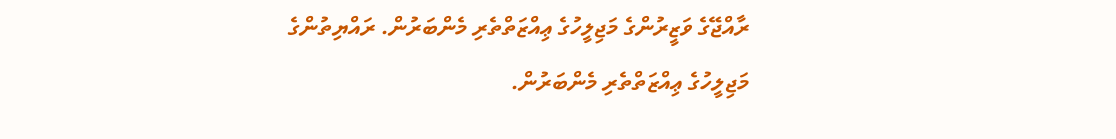ރާއްޖޭގެ ވަޒީރުންގެ މަޖިލީހުގެ ޢިއްޒަތްތެރި މެންބަރުން. ރައްޔިތުންގެ މަޖިލީހުގެ ޢިއްޒަތްތެރި މެންބަރުން.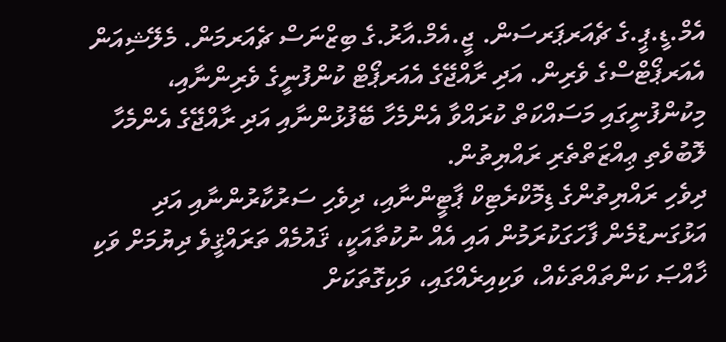އެމް.ޑީ.ޕީ.ގެ ޗެއަރޕަރސަން. ޖީ.އެމް.އާރު.ގެ ބިޒްނަސް ޗެއަރމަން. މެލޭޝިއަން އެއަރޕޯޓްސްގެ ވެރިން. އަދި ރާއްޖޭގެ އެއަރޕޯޓް ކުންފުނީގެ ވެރިންނާއި، މިކުންފުނީގައި މަސައްކަތް ކުރައްވާ އެންމެހާ ބޭފުޅުންނާއި އަދި ރާއްޖޭގެ އެންމެހާ ލޮބުވެތި ޢިއްޒަތްތެރި ރައްޔިތުން.
ދިވެހި ރައްޔިތުންގެ ޑިމޮކްރެޓިކް ޕާޓީންނާއި، ދިވެހި ސަރުކާރުންނާއި އަދި އަޅުގަނޑުމެން ފާހަގަކުރަމުން އައި އެއް ނުކުތާއަކީ، ޤައުމެއް ތަރައްޤީވެ ދިޔުމަށް ވަކި ޚާއްޞަ ކަންތައްތަކެއް، ވަކިއިރެއްގައި، ވަކިގޮތަކަށް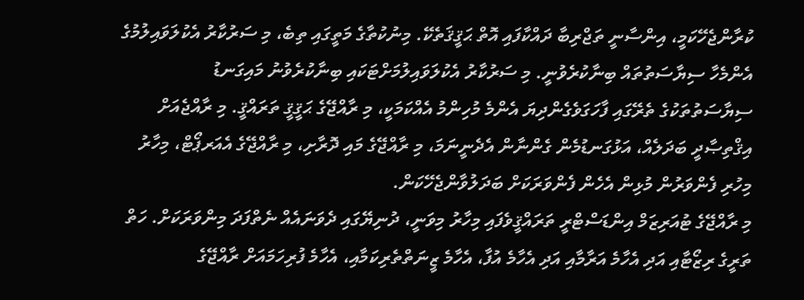ކުރާންޖެހޭކަމީ، އިންސާނީ ތަޖްރިބާ ދައްކާފައި އޮތް ޙަޤީޤަތެކޭ. މިނުކުތާގެ މަތީގައި ތިބެ، މި ސަރުކާރު އެކުލަވައިލުމުގެ އެންމެހާ ސިޔާސަތުތައް ބިނާކުރެވުނީ. މި ސަރުކާރު އެކުލަވައިލުމަށްޓަކައި ބިނާކުރެވުނު މައިގަނޑު ސިޔާސަތުތަކުގެ ތެރޭގައި ފާހަގަވެގެންދިޔަ އެންމެ މުހިންމު އެއްކަމަކީ، މި ރާއްޖޭގެ ޙަޤީޤީ ތަރައްޤީ. މި ރާއްޖެއަށް އިޤްތިޞާދީ ބަދަލެއް، އަޅުގަނޑުމެން ގެންނާން އެދެނީނަމަ، މި ރާއްޖޭގެ މައި ދޮރާށި، މި ރާއްޖޭގެ އެއަރޕޯޓް، މިހާރު މިހުރި ފެންވަރުން މުޅިން އެހެން ފެންވަރަކަށް ބަދަލުވާންޖެހޭކަން.
މި ރާއްޖޭގެ ޓުއަރިޒަމް އިންޑަސްޓްރީ ތަރައްޤީވެފައި މިހާރު މިވަނީ، ދުނިޔޭގައި ދެވަނައެއް ނެތްފަދަ މިންވަރަކަށް. ހަތް ތަރީގެ ރިޒޯޓާއި އަދި އެހާމެ އަރާމާއި އަދި އެހާމެ އުފާ، އެހާމެ ޒީނަތްތެރިކަމާއި، އެހާމެ ފުރިހަމައަށް ރާއްޖޭގެ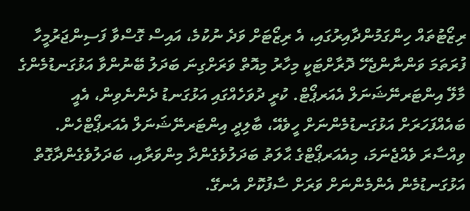ރިޒޯޓުތައް ހިންގަމުންދާއިރުގައި، އެ ރިޒޯޓަށް ވަދެ ނުކުމެ، އައިސް ގޮސްވާ ފަސިންޖަރުމީހާ ފުރަތަމަ ވަންނާންޖެހޭ ދޮރާށްޓަކީ މިހާރު މިއޮތް ވަރަށްގިނަ ބަދަލު ބޭނުންވާ އަޅުގަނޑުމެންގެ މާލޭ އިންޓަރނޭޝަނަލް އެއަރޕޯޓް. ކުރީ ދުވަހެއްގައި އަޅުގަނޑު ދެންނެވިން، އެއީ ބައެއްފަހަރަށް އަޅުގަނޑުމެންނަށް ހީވެއޭ، ބާލިދީ އިންޓަރނޭޝަނަލް އެއަރޕޯޓްހެން. ވިއްސާރަ ވެއްޖެނަމަ، މިއެއަރޕޯޓްގެ ޙާލަތު ބަދަލުވެގެންދާ މިންވަރާއި، ބަދަލުވެގެންދާގޮތް އަޅުގަނޑުމެން އެންމެންނަށް ވަރަށް ސާފުކޮށް އެނގޭ.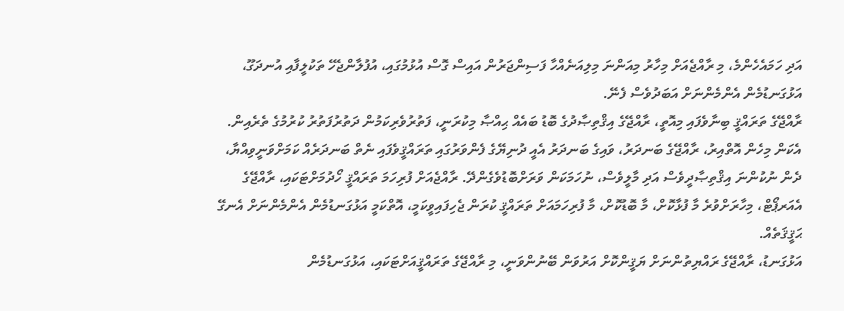އަދި ހަމައެހެންމެ، މި ރާއްޖެއަށް މިހާރު މިއަންނަ މިލިއަނެއްހާ ފަސިންޖަރުން އައިސް ގޮސް އުޅުމުގައި، އުފުލާންޖެހޭ ތަކުލީފާއި އުނދަގޫ، އަޅުގަނޑުމެން އެންމެންނަށް އަބަދުވެސް ފެނޭ.
ރާއްޖޭގެ ތަރައްޤީ ބިނާވެފައި މިއޮތީ، ރާއްޖޭގެ އިޤްތިޞާދުގެ ބޮޑު ބައެއް ޙިއްޞާ މިކުރަނީ، ފަތުރުވެރިކަމުން ދަތުރުފަތުރު ކުރުމުގެ ތެރެއިން. އެކަން މިހެން އޮތްއިރު، ރާއްޖޭގެ ބަނދަރު، ވައިގެ ބަނދަރު އެއީ ދުނިޔޭގެ ފެންވަރުގައި ތަރައްޤީވެފައި ނެތް ބަނދަރެއް ކަމަށްވަނީވިއްޔާ، ދެން ނުކުންނަ އިޤްތިޞާދީވެސް އަދި މާލީވެސް، ނުހަމަކަން ވަރަށްބޮޑުވެގެންދޭ. ރާއްޖެއަށް ފުރިހަމަ ތަރައްޤީ ހޯދުމަށްޓަކައި، ރާއްޖޭގެ އެއަރޕޯޓް، މިހާރަށްވުރެ މާ ފުޅާކޮށް، މާ ބޮޑުކޮށް، މާ ފުރިހަމައަށް ތަރައްޤީ ކުރަން ޖެހިފައިވީކަމީ، އޮތްކަމީ އަޅުގަނޑުމެން އެންމެންނަށް އެނގޭ ޙަޤީޤަތެއް.
އަޅުގަނޑު، ރާއްޖޭގެ ރައްޔިތުންނަށް ޔަޤީންކޮށް އަރުވަން ބޭނުންވަނީ، މި ރާއްޖޭގެ ތަރައްޤީއަށްޓަކައި، އަޅުގަނޑުމެން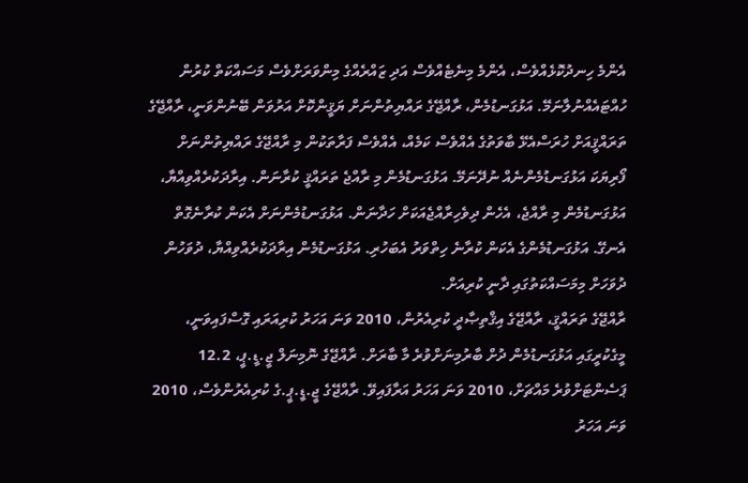އެންމެ ހިނދުކޮޅެއްވެސް، އެންމެ މިނެޓެއްވެސް އަދި ޒައްރެއްގެ މިންވަރަށްވެސް މަސައްކަތް ކުރުން ހުއްޓައެއްނުލާނަމޭ. އަޅުގަނޑުމެން، ރާއްޖޭގެ ރައްޔިތުންނަށް ޔަޤީންކޮށް އަރުވަން ބޭނުންވަނީ، ރާއްޖޭގެ ތަރައްޤީއަށް ހުރަސްއެޅޭ ބާވަތުގެ އެއްވެސް ކަމެއް، އެއްވެސް ފަރާތަކުން މި ރާއްޖޭގެ ރައްޔިތުންނަށް ފޯރިޔަކަ އަޅުގަނޑުމެންނެއް ނުދޭނަމޭ. އަޅުގަނޑުމެން މި ރާއްޖެ ތަރައްޤީ ކުރާނަން. އިރާދަކުރެއްވިއްޔާ، އަޅުގަނޑުމެން މި ރާއްޖެ، އެހެން ދިވެހިރާއްޖެއަކަށް ހަދާނަން. އަޅުގަނޑުމެންނަށް އެކަން ކުރާނެގޮތް އެނގޭ. އަޅުގަނޑުމެންގެ އެކަން ކުރާނެ ހިތްވަރު އެބަހުރި. އަޅުގަނޑުމެން އިރާދަކުރެއްވިއްޔާ، ދުވަހުން ދުވަހަށް މިމަސައްކަތުގައި ދާނީ ކުރިއަށް.
ރާއްޖޭގެ ތަރައްޤީ، ރާއްޖޭގެ އިޤްތިޞާދީ ކުރިއެރުން، 2010 ވަނަ އަހަރު ކުރިއަރައި ގޮސްފައިވަނީ، މީގެކުރީގައި އަޅުގަނޑުމެން ދުށް ބާރުމިނަށްވުރެ މާ ބާރަށް. ރާއްޖޭގެ ނޮމިނަލް ޖީ.ޑީ.ޕީ، 12.2 ޕަސެންޓަށްވުރެ މައްޗަށް، 2010 ވަނަ އަހަރު އަރާފައިވޭ. ރާއްޖޭގެ ޖީ.ޑީ.ޕީ.ގެ ކުރިއެރުންވެސް، 2010 ވަނަ އަހަރު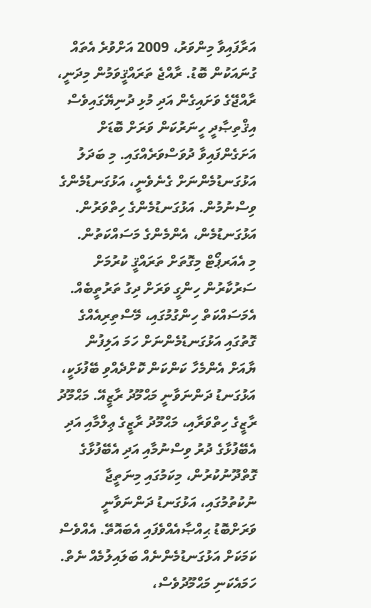އަރާފައިވާ މިންވަރު، 2009 އަށްވުރެ އެތައް ގުނައަކުން ބޮޑު. ރާއްޖެ ތަރައްޤީވަމުން މިދަނީ، ރާއްޖޭގެ ވަށައިގެން އަދި މުޅި ދުނިޔޭގައިވެސް އިޤްތިޞާދީ ހީނަރުކަން ވަރަށް ބޮޑަށް އަށަގެންފައިވާ ދުވަސްވަރެއްގައި. މި ބަދަލު އަޅުގަނޑުމެންނަށް ގެނެވެނީ، އަޅުގަނޑުމެންގެ ވިސްނުމުން. އަޅުގަނޑުމެންގެ ހިތްވަރުން. އަޅުގަނޑުމެން، އެންމެންގެ މަސައްކަތުން.
މި އެއަރޕޯޓް މިގޮތަށް ތަރައްޤީ ކުރުމަށް ސަރުކާރުން ހިންގީ ވަރަށް ދިގު ތަރުތީބެއް. އެމަސައްކަތް ހިންގުމުގައި، މޭސްތިރިއެއްގެ ގޮތުގައި އަޅުގަނޑުމެންނަށް ހަމަ އަލިފުން ޔާއަށް އެންމެހާ ކަންކަން ކޮށްދެއްވި ބޭފުޅަކީ، އަޅުގަނޑު ދަންނަވާނީ މަޙްމޫދު ރާޒީއޭ. މަޙްމޫދު ރާޒީގެ ހިތްވަރާއި، މަޙްމޫދު ރާޒީގެ ޢިލްމާއި އަދި އެބޭފުޅާގެ ދުރު ވިސްނުމާއި އަދި އެބޭފުޅާގެ ގޮތްދޫނުކުރުން، މިކަމުގައި މިނަތީޖާ ނުކުތުމުގައި، އަޅުގަނޑު ދަންނަވާނީ ވަރަށްބޮޑު ޙިއްޞާއެއްވެފައި އެބައޮތޭ. އެއްވެސް ކަމަކަށް އަޅުގަނޑުމެންނެއް ބަލައިލުމެއް ނެތް. ހަމައެކަނި މަޙްމޫދުވެސް،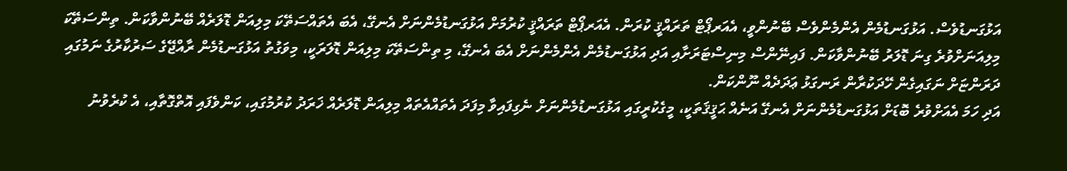އަޅުގަނޑުވެސް. އަޅުގަނޑުމެން އެންމެންވެސް ބޭނުންވީ، އެއަރޕޯޓް ތަރައްޤީ ކުރަން. އެއަރޕޯޓް ތަރައްޤީ ކުރުމަށް އަޅުގަނޑުމެންނަށް އެނގޭ، އެބަ އެތައްސަތޭކަ މިލިއަން ޑޮލަރެއް ބޭނުންވާކަން. ތިންސަތޭކަ މިލިއަނަށްވުރެ ގިނަ ޑޮލަރު ބޭނުންވާކަން. ފައިނޭންސް މިނިސްޓަރަށާއި އަދި އަޅުގަނޑުމެން އެންމެންނަށް އެބަ އެނގޭ، މި ތިންސަތޭކަ މިލިއަން ޑޮލަރަކީ، މިވަގުތު އަޅުގަނޑުމެން ރާއްޖޭގެ ސަރުކާރުގެ ނަމުގައި ދަރަންޏަށް ނަގައިގެން ހޭދަކުރާން ރަނގަޅު ޢަދަދެއް ނޫންކަން.
އަދި ހަމަ އެއަށްވުރެ ބޮޑަށް އަޅުގަނޑުމެންނަށް އެނގޭ އަނެއް ޙަޤީޤަތަކީ، މީގެކުރީގައި އަޅުގަނޑުމެންނަށް ނެގިފައިވާ މިފަދަ އެތައްއެތައް މިލިއަން ޑޮލަރެއް ޚަރަދު ކުރުމުގައި، ކަންވެފައި އޮތްގޮތާއި، އެ ކުރެވުނު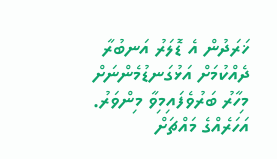ޚަރަދުން އެ ޑޮލަރު އަނބުރާ ދެއްކުމަށް އަޅުގަނޑުމެންނަށް މިހާރު ބަރުވެފައިމިވާ މިންވަރު. އަހަރެއްގެ މައްޗަށް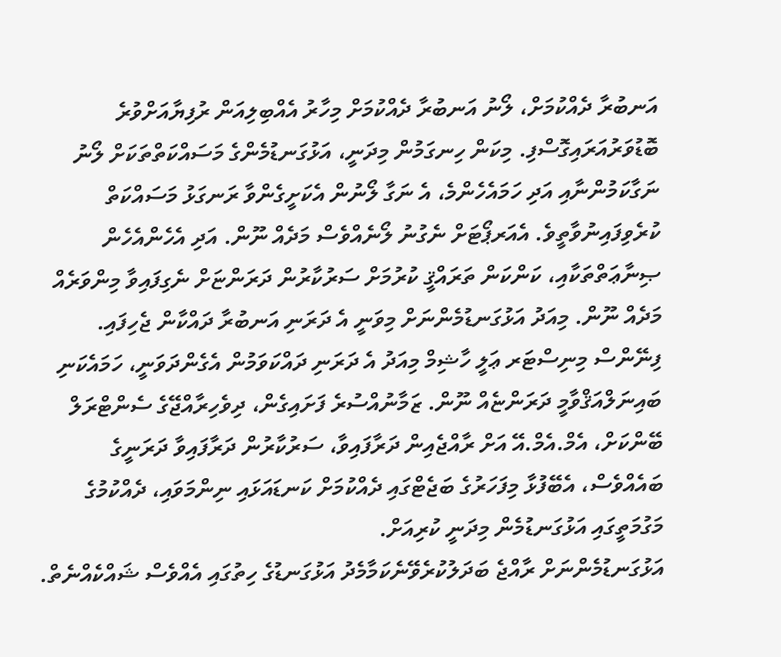އަނބުރާ ދެއްކުމަށް، ލޯނު އަނބުރާ ދެއްކުމަށް މިހާރު އެއްބިލިއަން ރުފިޔާއަށްވުރެ ބޮޑުވަރުއަރައިގޮސްފި. މިކަން ހިނގަމުން މިދަނީ، އަޅުގަނޑުމެންގެ މަސައްކަތްތަކަށް ލޯނު ނަގާކަމުންނާއި އަދި ހަމައެހެންމެ، އެ ނަގާ ލޯނުން އެކަށީގެންވާ ރަނގަޅު މަސައްކަތް ކުރެވިފައިނުވާތީވެ. އެއަރޕޯޓަށް ނެގުނު ލޯނެއްވެސް މަދެއް ނޫން. އަދި އެހެންއެހެން ޞިނާޢަތްތަކާއި، ކަންކަން ތަރައްޤީ ކުރުމަށް ސަރުކާރުން ދަރަންޏަށް ނެގިފައިވާ މިންވަރެއް މަދެއް ނޫން. މިއަދު އަޅުގަނޑުމެންނަށް މިވަނީ އެ ދަރަނި އަނބުރާ ދައްކާން ޖެހިފައި. ފިނޭންސް މިނިސްޓަރ ޢަލީ ހާޝިމް މިއަދު އެ ދަރަނި ދައްކަވަމުން އެގެންދަވަނީ، ހަމައެކަނި ބައިނަލްއަޤްވާމީ ދަރަންޏެއް ނޫން. ޒަމާނުއްސުރެ ފަށައިގެން، ދިވެހިރާއްޖޭގެ ސެންޓްރަލް ބޭންކަށް، އެމް.އެމް.އޭ އަށް ރާއްޖެއިން ދަރާފައިވާ، ސަރުކާރުން ދަރާފައިވާ ދަރަނީގެ ބައެއްވެސް، އެބޭފުޅާ މިފަހަރުގެ ބަޖެޓްގައި ދެއްކުމަށް ކަނޑައަޅައި ނިންމަވައި، ދެއްކުމުގެ މަގުމަތީގައި އަޅުގަނޑުމެން މިދަނީ ކުރިއަށް.
އަޅުގަނޑުމެންނަށް ރާއްޖެ ބަދަލުކުރެވޭނެކަމާމެދު އަޅުގަނޑުގެ ހިތުގައި އެއްވެސް ޝައްކެއްނެތް.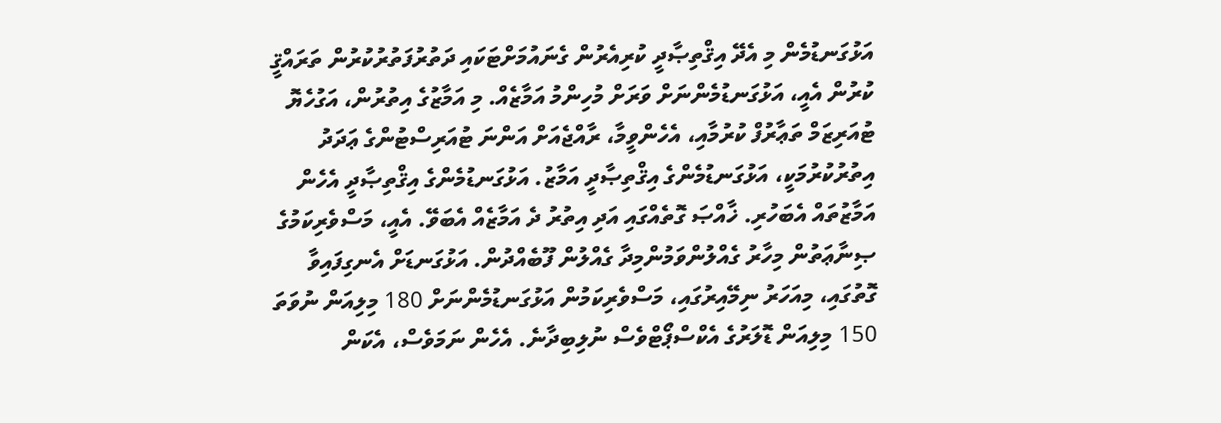އަޅުގަނޑުމެން މި އެދޭ އިޤްތިޞާދީ ކުރިއެރުން ގެނައުމަށްޓަކައި ދަތުރުފަތުރުކުރުން ތަރައްޤީ ކުރުން އެއީ، އަޅުގަނޑުމެންނަށް ވަރަށް މުހިންމު އަމާޒެއް. މި އަމާޒުގެ އިތުރުން، އަގުހެޔޮ ޓުއަރިޒަމް ތަޢާރުފް ކުރުމާއި، އެހެންވީމާ، ރާއްޖެއަށް އަންނަ ޓުއަރިސްޓުންގެ ޢަދަދު އިތުރުކުރުމަކީ، އަޅުގަނޑުމެންގެ އިޤްތިޞާދީ އަމާޒު. އަޅުގަނޑުމެންގެ އިޤްތިޞާދީ އެހެން އަމާޒުތައް އެބަހުރި. ޚާއްޞަ ގޮތެއްގައި އަދި އިތުރު ދެ އަމާޒެއް އެބަވޭ. އެއީ، މަސްވެރިކަމުގެ ޞިނާޢަތުން މިހާރު ގެއްލުންވަމުންމިދާ ގެއްލުން ފޫބެއްދުން. އަޅުގަނޑަށް އެނގިފައިވާ ގޮތުގައި، މިއަހަރު ނިމޭއިރުގައި، މަސްވެރިކަމުން އަޅުގަނޑުމެންނަށް 180 މިލިއަން ނުވަތަ 150 މިލިއަން ޑޮލަރުގެ އެކްސްޕޯޓްވެސް ނުލިބިދާނެ. އެހެން ނަމަވެސް، އެކަން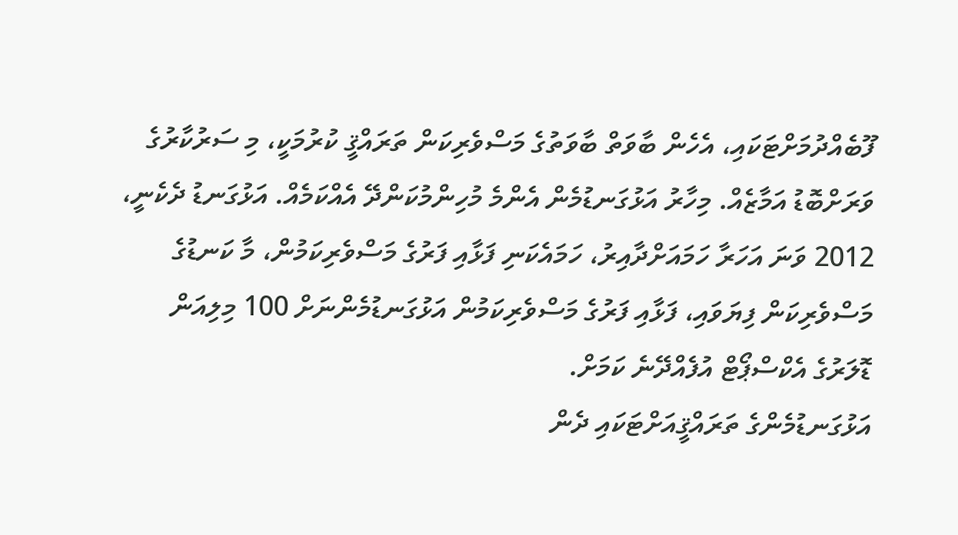ފޫބެއްދުމަށްޓަކައި، އެހެން ބާވަތް ބާވަތުގެ މަސްވެރިކަން ތަރައްޤީ ކުރުމަކީ، މި ސަރުކާރުގެ ވަރަށްބޮޑު އަމާޒެއް. މިހާރު އަޅުގަނޑުމެން އެންމެ މުހިންމުކަންދޭ އެއްކަމެއް. އަޅުގަނޑު ދެކެނީ، 2012 ވަނަ އަހަރާ ހަމައަށްދާއިރު، ހަމައެކަނި ފަޅާއި ފަރުގެ މަސްވެރިކަމުން، މާ ކަނޑުގެ މަސްވެރިކަން ފިޔަވައި، ފަޅާއި ފަރުގެ މަސްވެރިކަމުން އަޅުގަނޑުމެންނަށް 100 މިލިއަން ޑޮލަރުގެ އެކްސްޕޯޓް އުފެއްދޭނެ ކަމަށް.
އަޅުގަނޑުމެންގެ ތަރައްޤީއަށްޓަކައި ދެން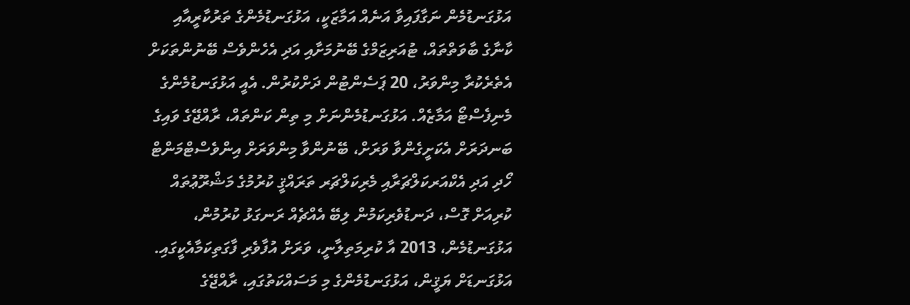އަޅުގަނޑުމެން ނަގާފައިވާ އަނެއް އަމާޒަކީ، އަޅުގަނޑުމެންގެ ތަރުކާރީއާއި ކާނާގެ ބާވަތްތައް، ޓުއަރިޒަމްގެ ބޭނުމަށާއި އަދި އެހެންވެސް ބޭނުންތަކަށް އެތެރެކުރާ މިންވަރު، 20 ޕަސެންޓުން ދަށްކުރުން. އެއީ އަޅުގަނޑުމެންގެ މެނިފެސްޓޯ އަމާޒެއް. އަޅުގަނޑުމެންނަށް މި ތިން ކަންތައް، ރާއްޖޭގެ ވައިގެ ބަނދަރަށް އެކަށީގެންވާ ވަރަށް، ބޭނުންވާ މިންވަރަށް އިންވެސްޓްމަންޓް ހޯދި އަދި އެކްއަރކަލްޗަރާއި މެރިކަލްޗަރ ތަރައްޤީ ކުރުމުގެ މަޝްރޫޢުތައް ކުރިއަށް ގޮސް، ދަނޑުވެރިކަމުން ލިބޭ އެއްޗެއް ރަނގަޅު ކުރުމުން، އަޅުގަނޑުމެން، 2013 އާ ކުރިމަތިލާނީ، ވަރަށް އުފާވެރި ފާގަތިކަމާއެކީގައި.
އަޅުގަނޑަށް ޔަޤީން، އަޅުގަނޑުމެންގެ މި މަސައްކަތުގައި، ރާއްޖޭގެ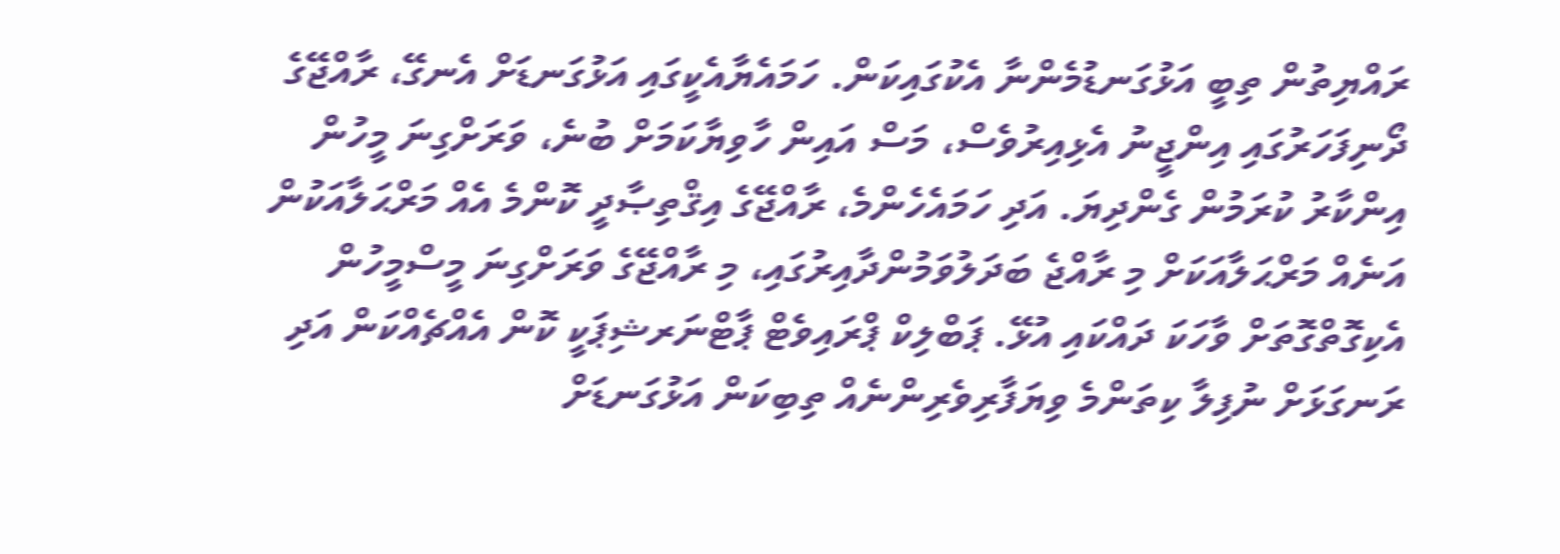ރައްޔިތުން ތިބީ އަޅުގަނޑުމެންނާ އެކުގައިކަން. ހަމައެޔާއެކީގައި އަޅުގަނޑަށް އެނގޭ، ރާއްޖޭގެ ދޯނިފަހަރުގައި އިންޖީނު އެޅިއިރުވެސް، މަސް އައިން ހާވިޔާކަމަށް ބުނެ، ވަރަށްގިނަ މީހުން އިންކާރު ކުރަމުން ގެންދިޔަ. އަދި ހަމައެހެންމެ، ރާއްޖޭގެ އިޤްތިޞާދީ ކޮންމެ އެއް މަރްޙަލާއަކުން އަނެއް މަރްޙަލާއަކަށް މި ރާއްޖެ ބަދަލުވަމުންދާއިރުގައި، މި ރާއްޖޭގެ ވަރަށްގިނަ މީސްމީހުން އެކިގޮތްގޮތަށް ވާހަކަ ދައްކައި އުޅޭ. ޕަބްލިކް ޕްރައިވެޓް ޕާޓްނަރޝިޕަކީ ކޮން އެއްޗެއްކަން އަދި ރަނގަޅަށް ނުފިލާ ކިތަންމެ ވިޔަފާރިވެރިންނެއް ތިބިކަން އަޅުގަނޑަށް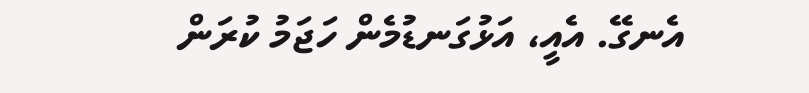އެނގޭ. އެއީ، އަޅުގަނޑުމެން ހަޖަމު ކުރަން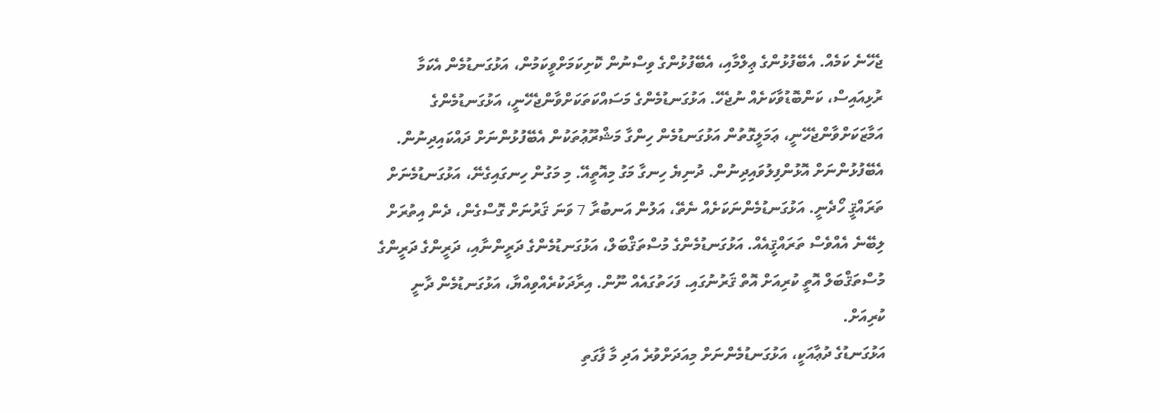ޖެހޭނެ ކަމެއް. އެބޭފުޅުންގެ ޢިލްމާއި، އެބޭފުޅުންގެ ވިސްނުން ކޮށިކަމަށްވީކަމުން، އަޅުގަނޑުމެން އެކަމާ ރުޅިއައިސް، ކަންބޮޑުވާކަށެއް ނުޖެހޭ. އަޅުގަނޑުމެންގެ މަސައްކަތަކަށްވާންޖެހޭނީ، އަޅުގަނޑުމެންގެ އަމާޒަކަށްވާންޖެހޭނީ، ޢަމަލީގޮތުން އަޅުގަނޑުމެން ހިންގާ މަޝްރޫޢުތަކުން އެބޭފުޅުންނަށް ދައްކައިދިނުން. އެބޭފުޅުންނަށް އޮޅުންފިލުވައިދިނުން. ދުނިޔެ ހިނގާ މަގު މިއޮތީއޭ. މި މަގުން ހިނގައިގެނޭ، އަޅުގަނޑުމެނަށް ތަރައްޤީ ހޯދެނީ. އަޅުގަނޑުމެންނަކަށެއް ނެތޭ، އަލުން އަނބުރާ 7 ވަނަ ޤަރުނަށް ގޮސްގެން، ދެން އިތުރަށް ލިބޭނެ އެއްވެސް ތަރައްޤީއެއް. އަޅުގަނޑުމެންގެ މުސްތަޤްބަލް، އަޅުގަނޑުމެންގެ ދަރީންނާއި، ދަރީންގެ ދަރީންގެ މުސްތަޤްބަލް އޮތީ ކުރިއަށް އޮތް ޤަރުނުގައި. ފަހަތުގައެއް ނޫން. އިރާދަކުރެއްވިއްޔާ، އަޅުގަނޑުމެން ދާނީ ކުރިއަށް.
އަޅުގަނޑުގެ ދުޢާއަކީ، އަޅުގަނޑުމެންނަށް މިއަދަށްވުރެ އަދި މާ ފާގަތި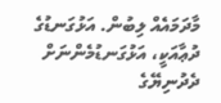މާދަމައެއް ލިބުން. އަޅުގަނޑުގެ ދުޢާއަކީ، އަޅުގަނޑުމެންނަށް ދެދުނިޔޭގެ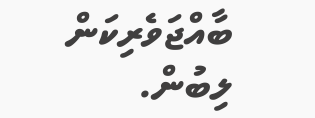ބާއްޖަވެރިކަން ލިބުން.